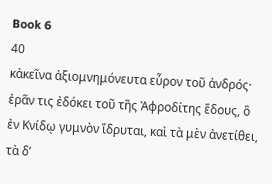Book 6
40
κἀκεῖνα ἀξιομνημόνευτα εὗρον τοῦ ἀνδρός· ἐρᾶν τις ἐδόκει τοῦ τῆς Ἀφροδίτης ἕδους, ὃ ἐν Κνίδῳ γυμνὸν ἵδρυται, καὶ τὰ μὲν ἀνετίθει, τὰ δʼ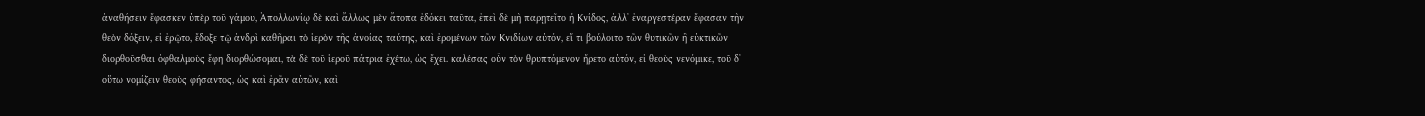ἀναθήσειν ἔφασκεν ὑπὲρ τοῦ γάμου, Ἀπολλωνίῳ δὲ καὶ ἄλλως μὲν ἄτοπα ἐδόκει ταῦτα, ἐπεὶ δὲ μὴ παρῃτεῖτο ἡ Κνίδος, ἀλλʼ ἐναργεστέραν ἔφασαν τὴν θεὸν δόξειν, εἰ ἐρῷτο, ἔδοξε τῷ ἀνδρὶ καθῆραι τὸ ἱερὸν τῆς ἀνοίας ταύτης, καὶ ἐρομένων τῶν Κνιδίων αὐτόν, εἴ τι βούλοιτο τῶν θυτικῶν ἢ εὐκτικῶν διορθοῦσθαι ὀφθαλμοὺς ἔφη διορθώσομαι, τὰ δὲ τοῦ ἱεροῦ πάτρια ἐχέτω, ὡς ἔχει. καλέσας οὖν τὸν θρυπτόμενον ἤρετο αὐτόν, εἰ θεοὺς νενόμικε, τοῦ δʼ οὕτω νομίζειν θεοὺς φήσαντος, ὡς καὶ ἐρᾶν αὐτῶν, καὶ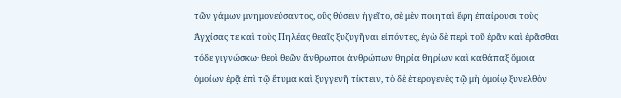τῶν γάμων μνημονεύσαντος, οὓς θύσειν ἡγεῖτο, σὲ μὲν ποιηταὶ ἔφη ἐπαίρουσι τοὺς Ἀγχίσας τε καὶ τοὺς Πηλέας θεαῖς ξυζυγῆναι εἰπόντες, ἐγὼ δὲ περὶ τοῦ ἐρᾶν καὶ ἐρᾶσθαι τόδε γιγνώσκω· θεοὶ θεῶν ἄνθρωποι ἀνθρώπων θηρία θηρίων καὶ καθάπαξ ὅμοια ὁμοίων ἐρᾷ ἐπὶ τῷ ἔτυμα καὶ ξυγγενῆ τίκτειν, τὸ δὲ ἑτερογενὲς τῷ μὴ ὁμοίῳ ξυνελθὸν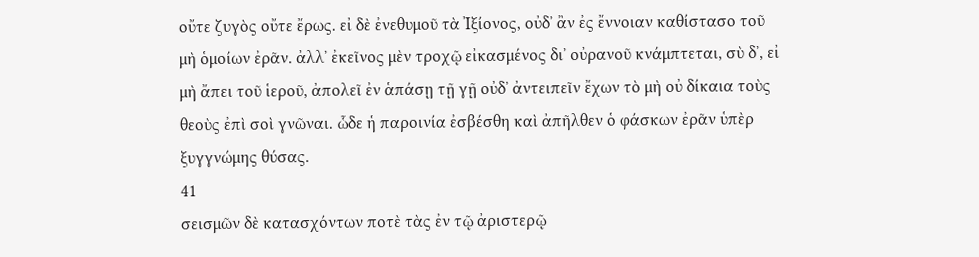οὔτε ζυγὸς οὔτε ἔρως. εἰ δὲ ἐνεθυμοῦ τὰ Ἰξίονος, οὐδʼ ἂν ἐς ἔννοιαν καθίστασο τοῦ μὴ ὁμοίων ἐρᾶν. ἀλλʼ ἐκεῖνος μὲν τροχῷ εἰκασμένος διʼ οὐρανοῦ κνάμπτεται, σὺ δʼ, εἰ μὴ ἄπει τοῦ ἱεροῦ, ἀπολεῖ ἐν ἁπάσῃ τῇ γῇ οὐδʼ ἀντειπεῖν ἔχων τὸ μὴ οὐ δίκαια τοὺς θεοὺς ἐπὶ σοὶ γνῶναι. ὧδε ἡ παροινία ἐσβέσθη καὶ ἀπῆλθεν ὁ φάσκων ἐρᾶν ὑπὲρ ξυγγνώμης θύσας.
41
σεισμῶν δὲ κατασχόντων ποτὲ τὰς ἐν τῷ ἀριστερῷ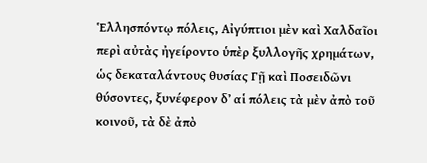Ἑλλησπόντῳ πόλεις, Αἰγύπτιοι μὲν καὶ Χαλδαῖοι περὶ αὐτὰς ἠγείροντο ὑπὲρ ξυλλογῆς χρημάτων, ὡς δεκαταλάντους θυσίας Γῇ καὶ Ποσειδῶνι θύσοντες, ξυνέφερον δʼ αἱ πόλεις τὰ μὲν ἀπὸ τοῦ κοινοῦ, τὰ δὲ ἀπὸ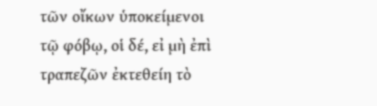τῶν οἴκων ὑποκείμενοι τῷ φόβῳ, οἱ δέ, εἰ μὴ ἐπὶ τραπεζῶν ἐκτεθείη τὸ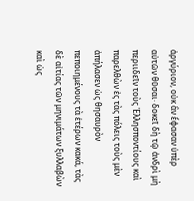ἀργύριον, οὐκ ἂν ἔφασαν ὑπὲρ αὐτῶν θῦσαι· δοκεῖ δὴ τῷ ἀνδρὶ μὴ περιιδεῖν τοὺς Ἑλλησποντίους καὶ παρελθὼν ἐς τὰς πόλεις τοὺς μὲν ἀπήλασεν ὡς θησαυρὸν πεποιημένους τὰ ἑτέρων κακά, τὰς δὲ αἰτίας τῶν μηνιμάτων ξυλλαβὼν καὶ ὡς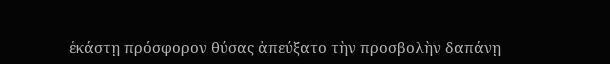ἑκάστῃ πρόσφορον θύσας ἀπεύξατο τὴν προσβολὴν δαπάνῃ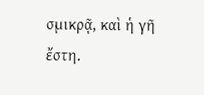σμικρᾷ, καὶ ἡ γῆ ἔστη.